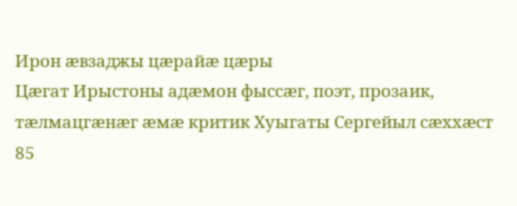Ирон æвзаджы цæрайæ цæры
Цæгат Ирыстоны адæмон фыссæг, поэт, прозаик, тæлмацгæнæг æмæ критик Хуыгаты Сергейыл сæххæст 85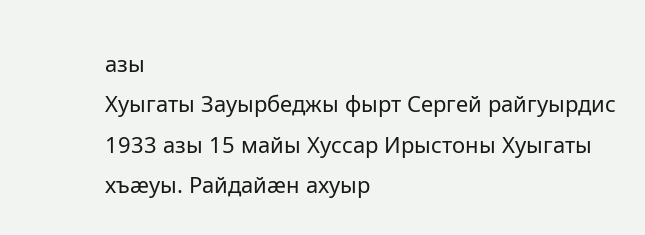азы
Хуыгаты Зауырбеджы фырт Сергей райгуырдис 1933 азы 15 майы Хуссар Ирыстоны Хуыгаты хъæуы. Райдайæн ахуыр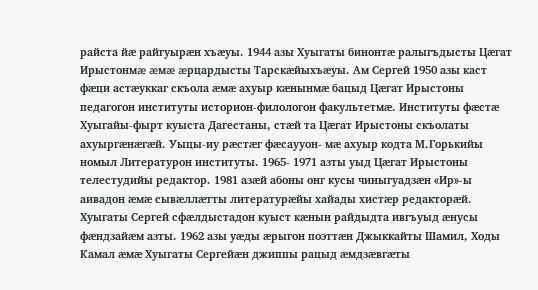райста йæ райгуырæн хъæуы. 1944 азы Хуыгаты бинонтæ ралыгъдысты Цæгат Ирыстонмæ æмæ æрцардысты Тарскæйыхъæуы. Ам Сергей 1950 азы каст фæци астæуккаг скъола æмæ ахуыр кæнынмæ бацыд Цæгат Ирыстоны педагогон институты историон-филологон факультетмæ. Институты фæстæ Хуыгайы-фырт куыста Дагестаны, стæй та Цæгат Ирыстоны скъолаты ахуыргæнæгæй. Уыцы-иу рæстæг фæсаууон- мæ ахуыр кодта М.Горькийы номыл Литературон институты. 1965- 1971 азты уыд Цæгат Ирыстоны телестудийы редактор. 1981 азæй абоны онг кусы чиныгуадзæн «Ир»-ы аивадон æмæ сывæллæтты литературæйы хайады хистæр редакторæй. Хуыгаты Сергей сфæлдыстадон куыст кæнын райдыдта ивгъуыд æнусы фæндзайæм азты. 1962 азы уæды æрыгон поэттæн Джыккайты Шамил, Ходы Камал æмæ Хуыгаты Сергейæн джиппы рацыд æмдзæвгæты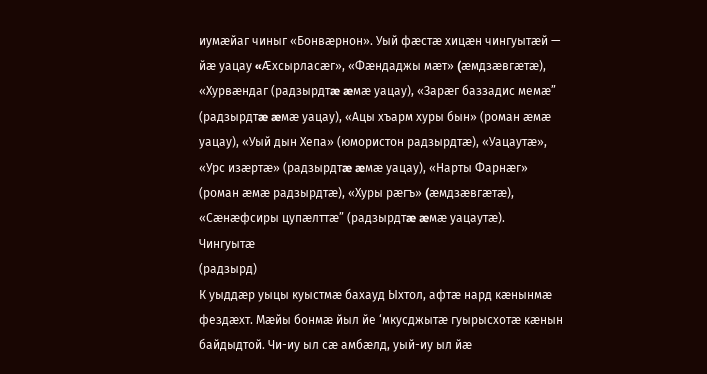иумæйаг чиныг «Бонвæрнон». Уый фæстæ хицæн чингуытæй — йæ уацау «Æхсырласæг», «Фæндаджы мæт» (æмдзæвгæтæ), «Хурвæндаг (радзырдтæ æмæ уацау), «Зарæг баззадис мемæ” (радзырдтæ æмæ уацау), «Ацы хъарм хуры бын» (роман æмæ уацау), «Уый дын Хепа» (юмористон радзырдтæ), «Уацаутæ», «Урс изæртæ» (радзырдтæ æмæ уацау), «Нарты Фарнæг» (роман æмæ радзырдтæ), «Хуры рæгъ» (æмдзæвгæтæ), «Сæнæфсиры цупæлттæ” (радзырдтæ æмæ уацаутæ).
Чингуытæ
(радзырд)
К уыддæр уыцы куыстмæ бахауд Ыхтол, афтæ нард кæнынмæ фездæхт. Мæйы бонмæ йыл йе ‘мкусджытæ гуырысхотæ кæнын байдыдтой. Чи-иу ыл сæ амбæлд, уый-иу ыл йæ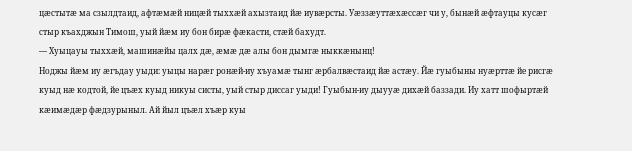цæстытæ ма сзылдтаид, афтæмæй ницæй тыххæй ахызтаид йæ иувæрсты. Уæззæуттæхæссæг чи у, бынæй æфтауцы кусæг стыр къахджын Тимош, уый йæм иу бон бирæ фæкасти, стæй бахудт.
— Хуыцауы тыххæй, машинæйы цалх дæ, æмæ дæ алы бон дымгæ ныккæнынц!
Ноджы йæм иу æгъдау уыди: уыцы нарæг ронæй-иу хъуамæ тынг æрбалвæстаид йæ астæу. Йæ гуыбыны нуæрттæ йе рисгæ куыд нæ кодтой, йе цъæх куыд никуы систы, уый стыр диссаг уыди! Гуыбын-иу дыууæ дихæй баззади. Иу хатт шофыртæй кæимæдæр фæдзурыныл. Ай йыл цъæл хъæр куы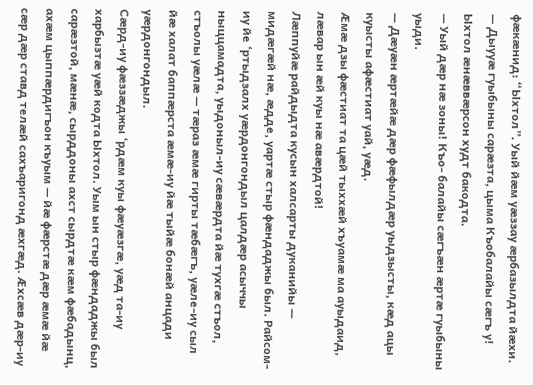фæкæнид: “Ыхтол”. Уый йæм уæззау æрбазылдта йæхи.
— Дыууæ гуыбыны сарæзта, цыма Къобалайы сæгъ у! Ыхтол æнæввæрсон худт бакодта.
— Уый дæр нæ зоны! Къо- балайы сæгъæн æртæ гуыбыны уыди.
— Дæуæн æртæйæ дæр фæфылдæр уыдзысты, кæд ацы куысты афæстиат уай, уæд.
Æмæ дзы фæстиат та цæй тыххæй хъуамæ ма ауыдаид, лæвар ын æй куы нæ авæрдтой!
Лæппуйæ райдыдта кусын халсарты дуканийы — мидæгæй нæ, æдде, уартæ стыр фæндаджы был. Райсом-иу йе ‘ртыдзалх уæрдонгондыл цалдæр асыччы ныццамадта, уыдоныл-иу сæвæрдта йæ тухгæ стъол, стъолы уæлæ — тæраз æмæ гирты тæбæгъ, уæле-иу сыл йæ халат баппæрста æмæ-иу йæ тыйæ бонæй анцади уæрдонгондыл.
Сæрд-иу фæззæджы ‘рдæм куы фæуæзгæ, уæд та-иу харбызтæ уæй кодта Ыхтол. Уым ын стыр фæндаджы был сарæзтой, мæнæ, сырддоны ахст сырдтæ кæм фæбадынц, ахæм цыппæрдигъон къуым — йæ фæрстæ дæр æмæ йæ сæр дæр ставд телæй сахъаригонд æхгæд. Æхсæв дæр-иу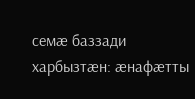семæ баззади харбызтæн: æнафæтты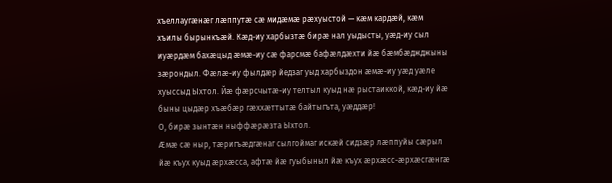хъеллаугæнæг лæппутæ сæ мидæмæ рæхуыстой — кæм кардæй, кæм хъилы бырынкъæй. Кæд-иу харбызтæ бирæ нал уыдысты, уæд-иу сыл иуæрдæм бахæцыд æмæ-иу сæ фарсмæ бафæлдæхти йæ бæмбæджджыны зæрондыл. Фæлæ-иу фылдæр йедзаг уыд харбыздон æмæ-иу уæд уæле хуыссыд Ыхтол. Йæ фæрсчытæ-иу телтыл куыд нæ рыстаиккой, кæд-иу йæ быны цыдæр хъæбæр гæххæттытæ байтыгъта, уæддæр!
О, бирæ зынтæн ныффæрæзта Ыхтол.
Æмæ сæ ныр, тæригъæдгæнаг сылгоймаг искæй сидзæр лæппуйы сæрыл йæ къух куыд æрхæсса, афтæ йæ гуыбыныл йæ къух æрхæсс-æрхæсгæнгæ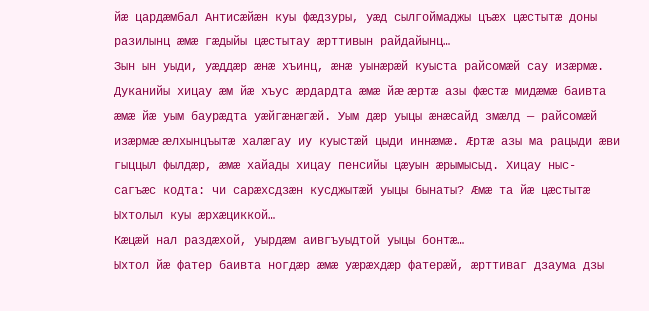йæ цардæмбал Антисæйæн куы фæдзуры, уæд сылгоймаджы цъæх цæстытæ доны разилынц æмæ гæдыйы цæстытау æрттивын райдайынц…
Зын ын уыди, уæддæр æнæ хъинц, æнæ уынæрæй куыста райсомæй сау изæрмæ. Дуканийы хицау æм йæ хъус æрдардта æмæ йæ æртæ азы фæстæ мидæмæ баивта æмæ йæ уым баурæдта уæйгæнæгæй. Уым дæр уыцы æнæсайд змæлд — райсомæй изæрмæ æлхынцъытæ халæгау иу куыстæй цыди иннæмæ. Æртæ азы ма рацыди æви гыццыл фылдæр, æмæ хайады хицау пенсийы цæуын æрымысыд. Хицау ныс- сагъæс кодта: чи сарæхсдзæн кусджытæй уыцы бынаты? Æмæ та йæ цæстытæ Ыхтолыл куы æрхæциккой…
Кæцæй нал раздæхой, уырдæм аивгъуыдтой уыцы бонтæ…
Ыхтол йæ фатер баивта ногдæр æмæ уæрæхдæр фатерæй, æрттиваг дзаума дзы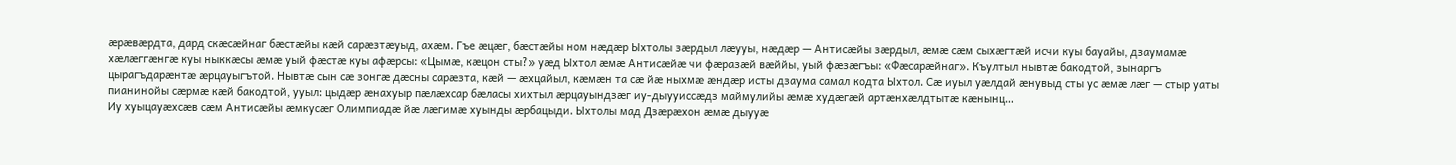æрæвæрдта, дард скæсæйнаг бæстæйы кæй сарæзтæуыд, ахæм. Гъе æцæг, бæстæйы ном нæдæр Ыхтолы зæрдыл лæууы, нæдæр — Антисæйы зæрдыл, æмæ сæм сыхæгтæй исчи куы бауайы, дзаумамæ хæлæггæнгæ куы ныккæсы æмæ уый фæстæ куы афæрсы: «Цымæ, кæцон сты?» уæд Ыхтол æмæ Антисæйæ чи фæразæй вæййы, уый фæзæгъы: «Фæсарæйнаг». Къултыл нывтæ бакодтой, зынаргъ цырагъдарæнтæ æрцауыгътой. Нывтæ сын сæ зонгæ дæсны сарæзта, кæй — æхцайыл, кæмæн та сæ йæ ныхмæ æндæр исты дзаума самал кодта Ыхтол. Сæ иуыл уæлдай æнувыд сты ус æмæ лæг — стыр уаты пианинойы сæрмæ кæй бакодтой, ууыл: цыдæр æнахуыр пæлæхсар бæласы хихтыл æрцауындзæг иу-дыууиссæдз маймулийы æмæ худæгæй артæнхæлдтытæ кæнынц…
Иу хуыцауæхсæв сæм Антисæйы æмкусæг Олимпиадæ йæ лæгимæ хуынды æрбацыди. Ыхтолы мад Дзæрæхон æмæ дыууæ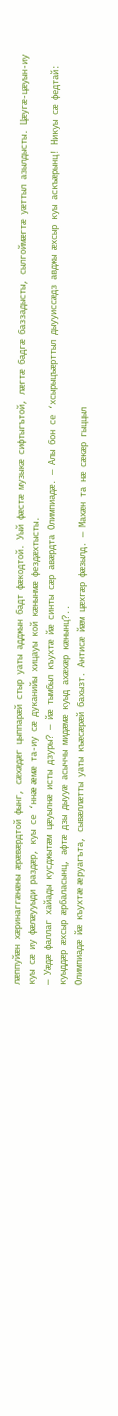лæппуйæн хæринаггæнæны æрæвæрдтой фынг, сæхæдæг цыппарæй стыр уаты адджын бадт фæкодтой. Уый фæстæ музыкæ сифтыгътой, лæгтæ бадгæ баззадысты, сылгоймæгтæ уæттыл азылдысты. Цæугæ-цæуын-иу куы сæ иу фæлæууыди раздæр, куы се ‘ннæ æмæ та-иу сæ дуканийы хицауы кой кæнынмæ фездæхтысты.
— Уæдæ фаллаг хайады кусджытæм цæуылнæ исты дзуры? — йæ тымбыл къухтæ йæ синты сæр авæрдта Олимпиадæ. — Алы бон се ‘хсырыцъæрттыл дыууиссæдз авджы æхсыр куы аскъæрынц! Никуы сæ федтай: куыддæр æхсыр æрбаласынц, афтæ дзы дыууæ асыччы мидæмæ куыд ахæхæр кæнынц?..
Олимпиадæ йæ къухтæ æруагъта, сывæллæтты уаты къæсæрæй бахызт. Антисæ йæм цæхгæр фæзылд. — Махæн та нæ сæкæр гыццыл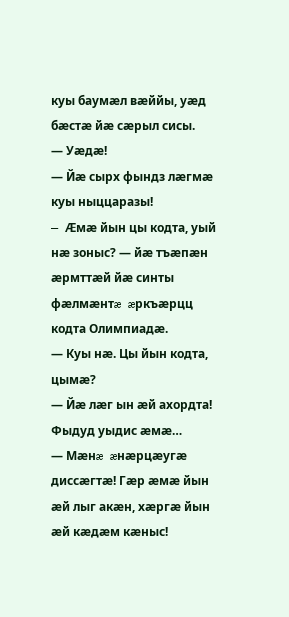куы баумæл вæййы, уæд бæстæ йæ сæрыл сисы.
— Уæдæ!
— Йæ сырх фындз лæгмæ куы ныццаразы!
— Æмæ йын цы кодта, уый нæ зоныс? — йæ тъæпæн æрмттæй йæ синты фæлмæнтæ æркъæрцц кодта Олимпиадæ.
— Куы нæ. Цы йын кодта, цымæ?
— Йæ лæг ын æй ахордта! Фыдуд уыдис æмæ…
— Мæнæ æнæрцæугæ диссæгтæ! Гæр æмæ йын æй лыг акæн, хæргæ йын æй кæдæм кæныс!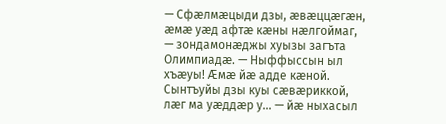— Сфæлмæцыди дзы, æвæццæгæн, æмæ уæд афтæ кæны нæлгоймаг, — зондамонæджы хуызы загъта Олимпиадæ. — Ныффыссын ыл хъæуы! Æмæ йæ адде кæной. Сынтъуйы дзы куы сæвæриккой, лæг ма уæддæр у… — йæ ныхасыл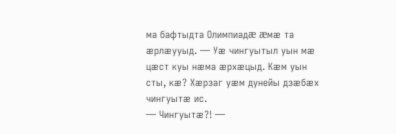ма бафтыдта Олимпиадæ æмæ та æрлæууыд. — Уæ чингуытыл уын мæ цæст куы нæма æрхæцыд. Кæм уын сты, кæ? Хæрзаг уæм дунейы дзæбæх чингуытæ ис.
— Чингуытæ?! —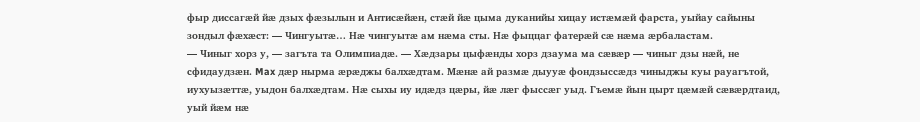фыр диссагæй йæ дзых фæзылын и Антисæйæн, стæй йæ цыма дуканийы хицау истæмæй фарста, уыйау сайыны зондыл фæхæст: — Чингуытæ… Нæ чингуытæ ам нæма сты. Нæ фыццаг фатерæй сæ нæма æрбаластам.
— Чиныг хорз у, — загъта та Олимпиадæ. — Хæдзары цыфæнды хорз дзаума ма сæвæр — чиныг дзы нæй, не сфидаудзæн. Max дæр нырма æрæджы балхæдтам. Мæнæ ай размæ дыууæ фондзыссæдз чиныджы куы рауагътой, иухуызæттæ, уыдон балхæдтам. Нæ сыхы иу идæдз цæры, йæ лæг фыссæг уыд. Гъемæ йын цырт цæмæй сæвæрдтаид, уый йæм нæ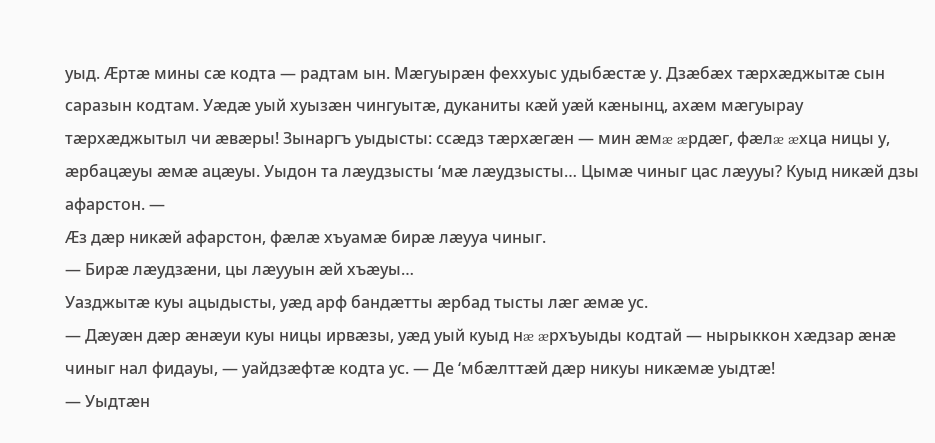уыд. Æртæ мины сæ кодта — радтам ын. Мæгуырæн феххуыс удыбæстæ у. Дзæбæх тæрхæджытæ сын саразын кодтам. Уæдæ уый хуызæн чингуытæ, дуканиты кæй уæй кæнынц, ахæм мæгуырау тæрхæджытыл чи æвæры! Зынаргъ уыдысты: ссæдз тæрхæгæн — мин æмæ æрдæг, фæлæ æхца ницы у, æрбацæуы æмæ ацæуы. Уыдон та лæудзысты ‘мæ лæудзысты… Цымæ чиныг цас лæууы? Куыд никæй дзы афарстон. —
Æз дæр никæй афарстон, фæлæ хъуамæ бирæ лæууа чиныг.
— Бирæ лæудзæни, цы лæууын æй хъæуы…
Уазджытæ куы ацыдысты, уæд арф бандæтты æрбад тысты лæг æмæ ус.
— Дæуæн дæр æнæуи куы ницы ирвæзы, уæд уый куыд нæ æрхъуыды кодтай — нырыккон хæдзар æнæ чиныг нал фидауы, — уайдзæфтæ кодта ус. — Де ‘мбæлттæй дæр никуы никæмæ уыдтæ!
— Уыдтæн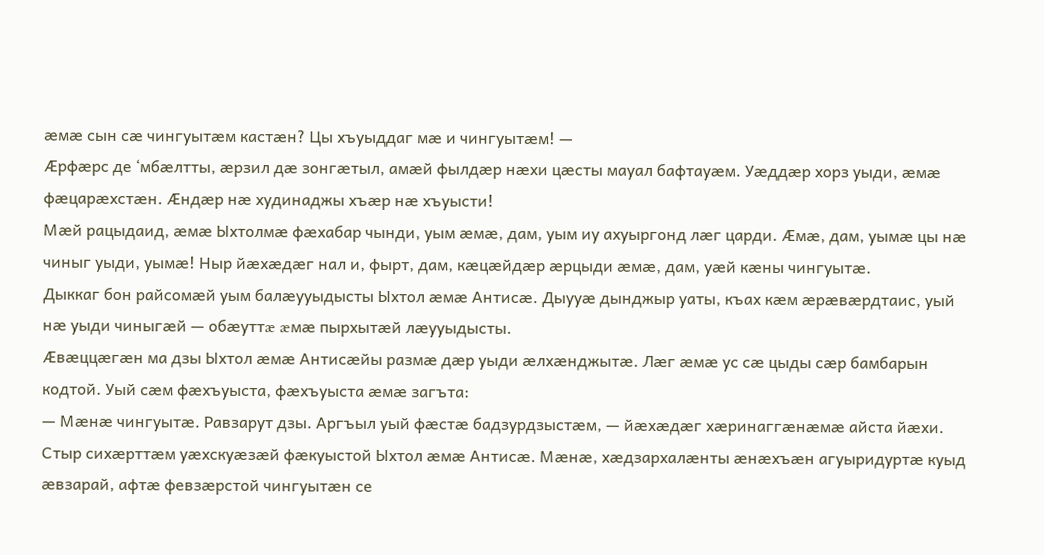æмæ сын сæ чингуытæм кастæн? Цы хъуыддаг мæ и чингуытæм! —
Æрфæрс де ‘мбæлтты, æрзил дæ зонгæтыл, амæй фылдæр нæхи цæсты мауал бафтауæм. Уæддæр хорз уыди, æмæ фæцарæхстæн. Æндæр нæ худинаджы хъæр нæ хъуысти!
Мæй рацыдаид, æмæ Ыхтолмæ фæхабар чынди, уым æмæ, дам, уым иу ахуыргонд лæг царди. Æмæ, дам, уымæ цы нæ чиныг уыди, уымæ! Ныр йæхæдæг нал и, фырт, дам, кæцæйдæр æрцыди æмæ, дам, уæй кæны чингуытæ.
Дыккаг бон райсомæй уым балæууыдысты Ыхтол æмæ Антисæ. Дыууæ дынджыр уаты, къах кæм æрæвæрдтаис, уый нæ уыди чиныгæй — обæуттæ æмæ пырхытæй лæууыдысты.
Æвæццæгæн ма дзы Ыхтол æмæ Антисæйы размæ дæр уыди æлхæнджытæ. Лæг æмæ ус сæ цыды сæр бамбарын кодтой. Уый сæм фæхъуыста, фæхъуыста æмæ загъта:
— Мæнæ чингуытæ. Равзарут дзы. Аргъыл уый фæстæ бадзурдзыстæм, — йæхæдæг хæринаггæнæмæ айста йæхи. Стыр сихæрттæм уæхскуæзæй фæкуыстой Ыхтол æмæ Антисæ. Мæнæ, хæдзархалæнты æнæхъæн агуыридуртæ куыд æвзарай, афтæ февзæрстой чингуытæн се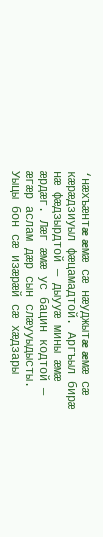‘нæхъæнтæ æмæ сæ нæуджытæ æмæ сæ кæрæдзиуыл фæцамадтой. Аргъыл бирæ нæ фæдзырдтой — дыууæ мины æмæ æрдæг. Лæг æмæ ус бацин кодтой — æгæр аслам дæр сын слæууыдысты. Уыцы бон сæ изæрæй сæ хæдзары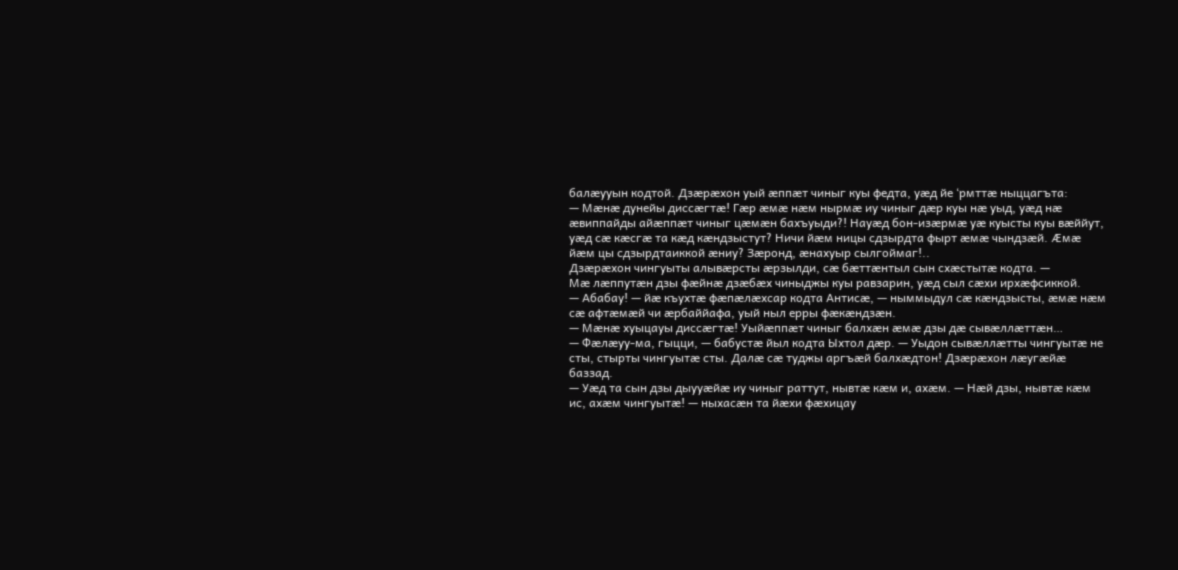балæууын кодтой. Дзæрæхон уый æппæт чиныг куы федта, уæд йе ‘рмттæ ныццагъта:
— Мæнæ дунейы диссæгтæ! Гæр æмæ нæм нырмæ иу чиныг дæр куы нæ уыд, уæд нæ æвиппайды айæппæт чиныг цæмæн бахъуыди?! Науæд бон-изæрмæ уæ куысты куы вæййут, уæд сæ кæсгæ та кæд кæндзыстут? Ничи йæм ницы сдзырдта фырт æмæ чындзæй. Æмæ йæм цы сдзырдтаиккой æниу? Зæронд, æнахуыр сылгоймаг!..
Дзæрæхон чингуыты алывæрсты æрзылди, сæ бæттæнтыл сын схæстытæ кодта. —
Мæ лæппутæн дзы фæйнæ дзæбæх чиныджы куы равзарин, уæд сыл сæхи ирхæфсиккой.
— Абабау! — йæ къухтæ фæпæлæхсар кодта Антисæ, — ныммыдул сæ кæндзысты, æмæ нæм сæ афтæмæй чи æрбаййафа, уый ныл ерры фæкæндзæн.
— Мæнæ хуыцауы диссæгтæ! Уыйæппæт чиныг балхæн æмæ дзы дæ сывæллæттæн…
— Фæлæуу-ма, гыцци, — бабустæ йыл кодта Ыхтол дæр. — Уыдон сывæллæтты чингуытæ не сты, стырты чингуытæ сты. Далæ сæ туджы аргъæй балхæдтон! Дзæрæхон лæугæйæ баззад.
— Уæд та сын дзы дыууæйæ иу чиныг раттут, нывтæ кæм и, ахæм. — Нæй дзы, нывтæ кæм ис, ахæм чингуытæ! — ныхасæн та йæхи фæхицау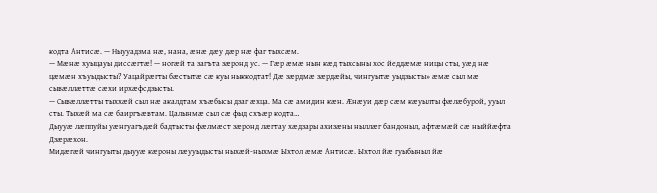кодта Антисæ. — Ныууадзма нæ, нана, æнæ дæу дæр нæ фаг тыхсæм.
— Мæнæ хуыцауы диссæгтæ! — ногæй та загъта зæронд ус. — Гæр æмæ нын кæд тыхсыны хос йеддæмæ ницы сты, уæд нæ цæмæн хъуыдысты? Уацайрæгты бæстытæ сæ куы ныккодтат! Дæ зæрдмæ зæрдæйы, чингуытæ уыдзысты» æмæ сыл мæ сывæллæттæ сæхи ирхæфсдзысты.
— Сывæллæтты тыххæй сыл нæ акалдтам хъæбысы дзаг æхца. Ма сæ амидин кæн. Æнæуи дæр сæм кæуылты фæлæбурой, ууыл сты. Тыхæй ма сæ баиргъæвтам. Цалынмæ сыл сæ фыд схъæр кодта…
Дыууæ лæппуйы уæнгуагъдæй бадтысты фæлмæст зæронд лæгтау хæдзары ахизæны ныллæг бандоныл, афтæмæй сæ ныййæфта Дзæрæхон.
Мидæгæй чингуыты дыууæ кæроны лæууыдысты ныхæй-ныхмæ Ыхтол æмæ Антисæ. Ыхтол йæ гуыбыныл йæ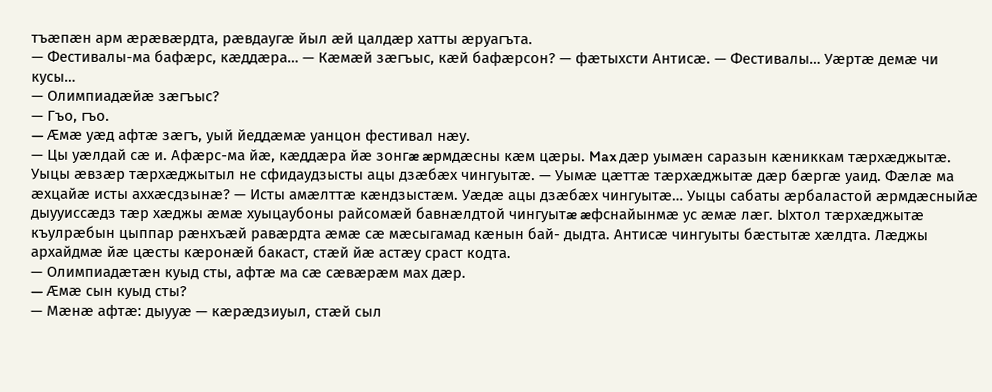тъæпæн арм æрæвæрдта, рæвдаугæ йыл æй цалдæр хатты æруагъта.
— Фестивалы-ма бафæрс, кæддæра… — Кæмæй зæгъыс, кæй бафæрсон? — фæтыхсти Антисæ. — Фестивалы… Уæртæ демæ чи кусы…
— Олимпиадæйæ зæгъыс?
— Гъо, гъо.
— Æмæ уæд афтæ зæгъ, уый йеддæмæ уанцон фестивал нæу.
— Цы уæлдай сæ и. Афæрс-ма йæ, кæддæра йæ зонгæ æрмдæсны кæм цæры. Max дæр уымæн саразын кæниккам тæрхæджытæ. Уыцы æвзæр тæрхæджытыл не сфидаудзысты ацы дзæбæх чингуытæ. — Уымæ цæттæ тæрхæджытæ дæр бæргæ уаид. Фæлæ ма æхцайæ исты аххæсдзынæ? — Исты амæлттæ кæндзыстæм. Уæдæ ацы дзæбæх чингуытæ… Уыцы сабаты æрбаластой æрмдæсныйæ дыууиссæдз тæр хæджы æмæ хуыцаубоны райсомæй бавнæлдтой чингуытæ æфснайынмæ ус æмæ лæг. Ыхтол тæрхæджытæ къулрæбын цыппар рæнхъæй равæрдта æмæ сæ мæсыгамад кæнын бай- дыдта. Антисæ чингуыты бæстытæ хæлдта. Лæджы архайдмæ йæ цæсты кæронæй бакаст, стæй йæ астæу сраст кодта.
— Олимпиадæтæн куыд сты, афтæ ма сæ сæвæрæм мах дæр.
— Æмæ сын куыд сты?
— Мæнæ афтæ: дыууæ — кæрæдзиуыл, стæй сыл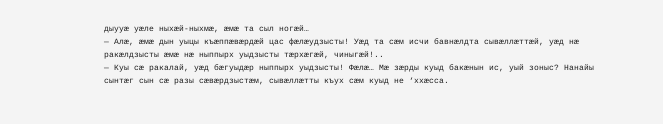дыууæ уæле ныхæй-ныхмæ, æмæ та сыл ногæй…
— Алæ, æмæ дын уыцы къæппæвæрдæй цас фæлæудзысты! Уæд та сæм исчи бавнæлдта сывæллæттæй, уæд нæ ракæлдзысты æмæ нæ ныппырх уыдзысты тæрхæгæй, чиныгæй!..
— Куы сæ ракалай, уæд бæгуыдæр ныппырх уыдзысты! Фæлæ… Мæ зæрды куыд бакæнын ис, уый зоныс? Нанайы сынтæг сын сæ разы сæвæрдзыстæм, сывæллæтты къух сæм куыд не ‘ххæсса.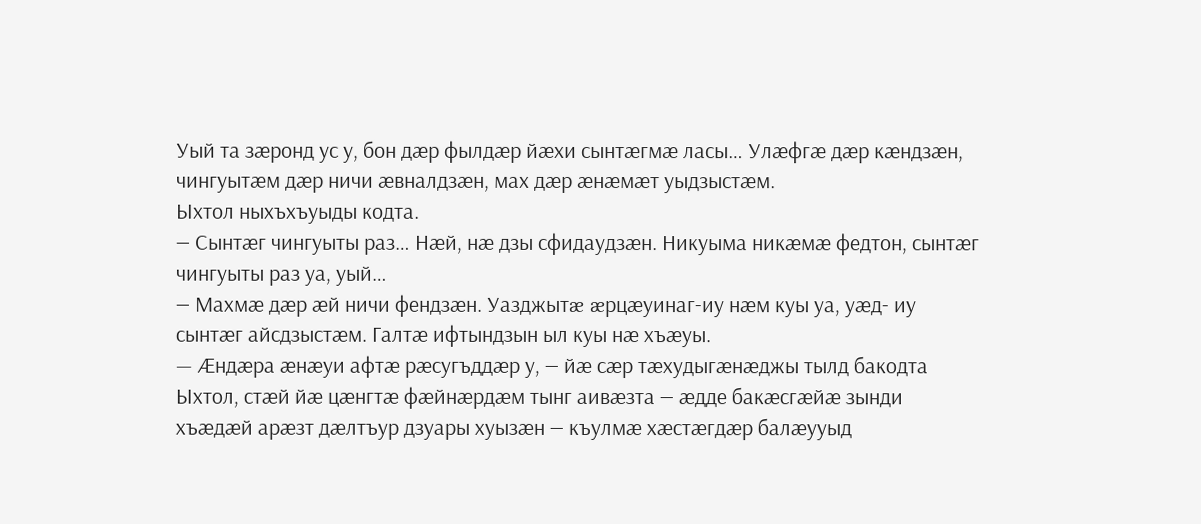Уый та зæронд ус у, бон дæр фылдæр йæхи сынтæгмæ ласы… Улæфгæ дæр кæндзæн, чингуытæм дæр ничи æвналдзæн, мах дæр æнæмæт уыдзыстæм.
Ыхтол ныхъхъуыды кодта.
— Сынтæг чингуыты раз… Нæй, нæ дзы сфидаудзæн. Никуыма никæмæ федтон, сынтæг чингуыты раз уа, уый…
— Махмæ дæр æй ничи фендзæн. Уазджытæ æрцæуинаг-иу нæм куы уа, уæд- иу сынтæг айсдзыстæм. Галтæ ифтындзын ыл куы нæ хъæуы.
— Æндæра æнæуи афтæ рæсугъддæр у, — йæ сæр тæхудыгæнæджы тылд бакодта Ыхтол, стæй йæ цæнгтæ фæйнæрдæм тынг аивæзта — æдде бакæсгæйæ зынди хъæдæй арæзт дæлтъур дзуары хуызæн — къулмæ хæстæгдæр балæууыд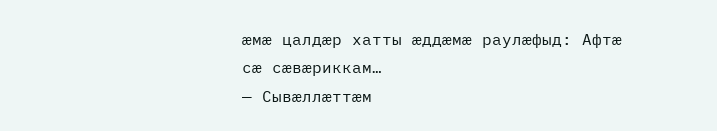æмæ цалдæр хатты æддæмæ раулæфыд: Афтæ сæ сæвæриккам…
— Сывæллæттæм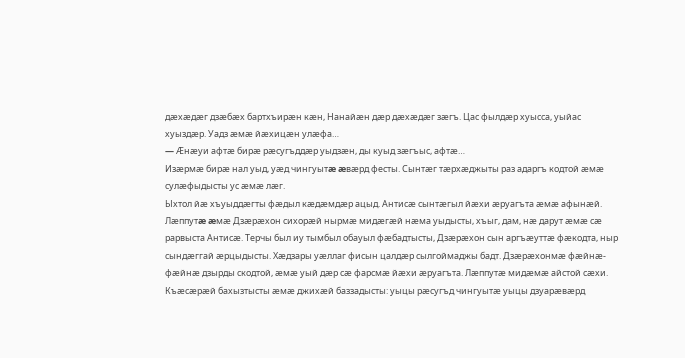дæхæдæг дзæбæх бартхъирæн кæн, Нанайæн дæр дæхæдæг зæгъ. Цас фылдæр хуысса, уыйас хуыздæр. Уадз æмæ йæхицæн улæфа…
— Æнæуи афтæ бирæ рæсугъддæр уыдзæн, ды куыд зæгъыс, афтæ…
Изæрмæ бирæ нал уыд, уæд чингуытæ æвæрд фесты. Сынтæг тæрхæджыты раз адаргъ кодтой æмæ сулæфыдысты ус æмæ лæг.
Ыхтол йæ хъуыддæгты фæдыл кæдæмдæр ацыд. Антисæ сынтæгыл йæхи æруагъта æмæ афынæй. Лæппутæ æмæ Дзæрæхон сихорæй нырмæ мидæгæй нæма уыдысты, хъыг, дам, нæ дарут æмæ сæ рарвыста Антисæ. Терчы был иу тымбыл обауыл фæбадтысты, Дзæрæхон сын аргъæуттæ фæкодта, ныр сындæггай æрцыдысты. Хæдзары уæллаг фисын цалдæр сылгоймаджы бадт. Дзæрæхонмæ фæйнæ-фæйнæ дзырды скодтой, æмæ уый дæр сæ фарсмæ йæхи æруагъта. Лæппутæ мидæмæ айстой сæхи. Къæсæрæй бахызтысты æмæ джихæй баззадысты: уыцы рæсугъд чингуытæ уыцы дзуарæвæрд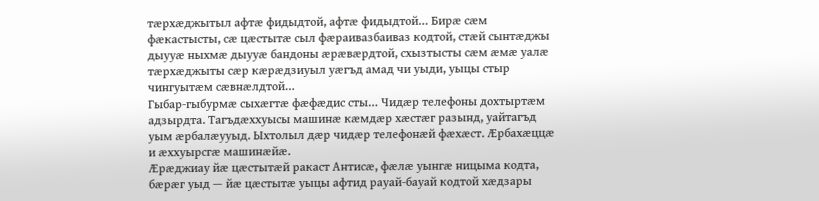тæрхæджытыл афтæ фидыдтой, афтæ фидыдтой… Бирæ сæм фæкастысты, сæ цæстытæ сыл фæраивазбаиваз кодтой, стæй сынтæджы дыууæ ныхмæ дыууæ бандоны æрæвæрдтой, схызтысты сæм æмæ уалæ тæрхæджыты сæр кæрæдзиуыл уæгъд амад чи уыди, уыцы стыр чингуытæм сæвнæлдтой…
Гыбар-гыбурмæ сыхæгтæ фæфæдис сты… Чидæр телефоны дохтыртæм адзырдта. Тагъдæххуысы машинæ кæмдæр хæстæг разынд, уайтагъд уым æрбалæууыд. Ыхтолыл дæр чидæр телефонæй фæхæст. Æрбахæццæ и æххуырсгæ машинæйæ.
Æрæджиау йæ цæстытæй ракаст Антисæ, фæлæ уынгæ ницыма кодта, бæрæг уыд — йæ цæстытæ уыцы афтид рауай-бауай кодтой хæдзары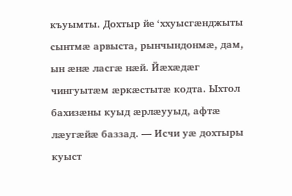къуымты. Дохтыр йе ‘ххуысгæнджыты сынтмæ арвыста, рынчындонмæ, дам, ын æнæ ласгæ нæй. Йæхæдæг чингуытæм æркæстытæ кодта. Ыхтол бахизæны куыд æрлæууыд, афтæ лæугæйæ баззад. — Исчи уæ дохтыры куыст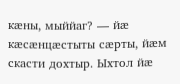кæны, мыййаг? — йæ кæсæнцæстыты сæрты, йæм скасти дохтыр. Ыхтол йæ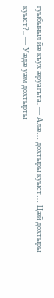гуыбыныл йæ къух æруагъта. — Алæ… дохтыры куыст… Цæй дохтыры куыст?.. — Уæдæ уæм дохтырты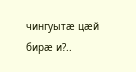чингуытæ цæй бирæ и?..